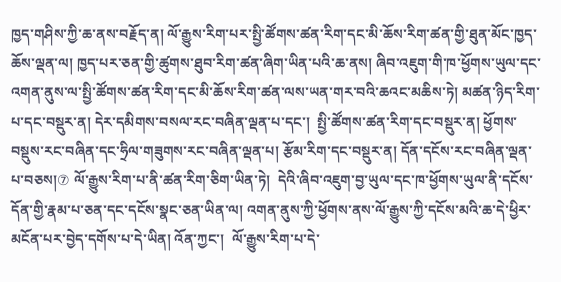ཁྱད་གཤིས་ཀྱི་ཆ་ནས་བརྗོད་ན། ལོ་རྒྱུས་རིག་པར་སྤྱི་ཚོགས་ཚན་རིག་དང་མི་ཆོས་རིག་ཚན་གྱི་ཐུན་མོང་ཁྱད་ཆོས་ལྡན་ལ། ཁྱད་པར་ཅན་གྱི་ཚུགས་ཐུབ་རིག་ཚན་ཞིག་ཡིན་པའི་ཆ་ནས། ཞིབ་འཇུག་གི་ཁ་ཕྱོགས་ཡུལ་དང་འགན་ནུས་ལ་སྤྱི་ཚོགས་ཚན་རིག་དང་མི་ཆོས་རིག་ཚན་ལས་ཡན་གར་བའི་ཆའང་མཆིས་ཏེ། མཚན་ཉིད་རིག་པ་དང་བསྡུར་ན། དེར་དམིགས་བསལ་རང་བཞིན་ལྡན་པ་དང་།  སྤྱི་ཚོགས་ཚན་རིག་དང་བསྡུར་ན། ཕྱོགས་བསྡུས་རང་བཞིན་དང་ཧྲིལ་གཟུགས་རང་བཞིན་ལྡན་པ། རྩོམ་རིག་དང་བསྡུར་ན། དོན་དངོས་རང་བཞིན་ལྡན་པ་བཅས།⑦ ལོ་རྒྱུས་རིག་པ་ནི་ཚན་རིག་ཅིག་ཡིན་ཏེ།  དེའི་ཞིབ་འཇུག་བྱ་ཡུལ་དང་ཁ་ཕྱོགས་ཡུལ་ནི་དངོས་དོན་གྱི་རྣམ་པ་ཅན་དང་དངོས་སྣང་ཅན་ཡིན་ལ། འགན་ནུས་ཀྱི་ཕྱོགས་ནས་ལོ་རྒྱུས་ཀྱི་དངོས་མའི་ཆ་དེ་ཕྱིར་མངོན་པར་བྱེད་དགོས་པ་དེ་ཡིན། འོན་ཀྱང་།  ལོ་རྒྱུས་རིག་པ་དེ་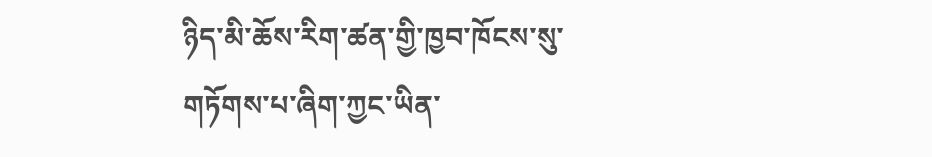ཉིད་མི་ཆོས་རིག་ཚན་གྱི་ཁྱབ་ཁོངས་སུ་གཏོགས་པ་ཞིག་ཀྱང་ཡིན་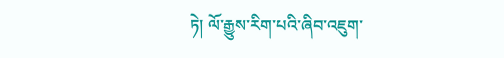ཏེ། ལོ་རྒྱུས་རིག་པའི་ཞིབ་འཇུག་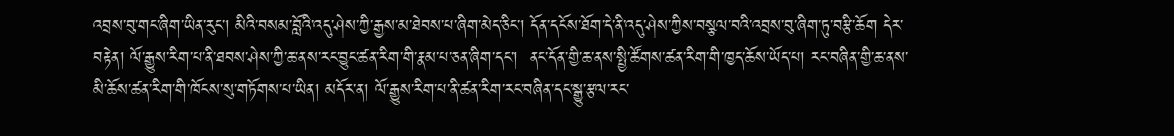འབྲས་བུ་གང་ཞིག་ཡིན་རུང་། མིའི་བསམ་བློའི་འདུ་ཤེས་ཀྱི་རྒྱས་མ་ཐེབས་པ་ཞིག་མེད་ཅིང་། དོན་དངོས་ཐོག་དེ་ནི་འདུ་ཤེས་ཀྱིས་བསྩལ་བའི་འབྲས་བུ་ཞིག་ཏུ་བརྩི་ཆོག དེར་བརྟེན། ལོ་རྒྱུས་རིག་པ་ནི་ཐབས་ཤེས་ཀྱི་ཆ་ནས་རང་བྱུང་ཚན་རིག་གི་རྣམ་པ་ཅན་ཞིག་དང་།  ནང་དོན་གྱི་ཆ་ནས་སྤྱི་ཚོགས་ཚན་རིག་གི་ཁྱད་ཆོས་ཡོད་པ། རང་བཞིན་གྱི་ཆ་ནས་མི་ཆོས་ཚན་རིག་གི་ཁོངས་སུ་གཏོགས་པ་ཡིན། མདོར་ན། ལོ་རྒྱུས་རིག་པ་ནི་ཚན་རིག་རང་བཞིན་དང་སྒྱུ་རྩལ་རང་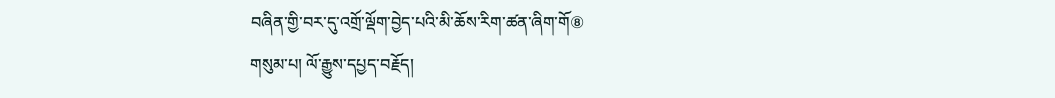བཞིན་གྱི་བར་དུ་འགྲོ་ལྡོག་བྱེད་པའི་མི་ཆོས་རིག་ཚན་ཞིག་གོ⑧
གསུམ་པ། ལོ་རྒྱུས་དཔྱད་བརྗོད།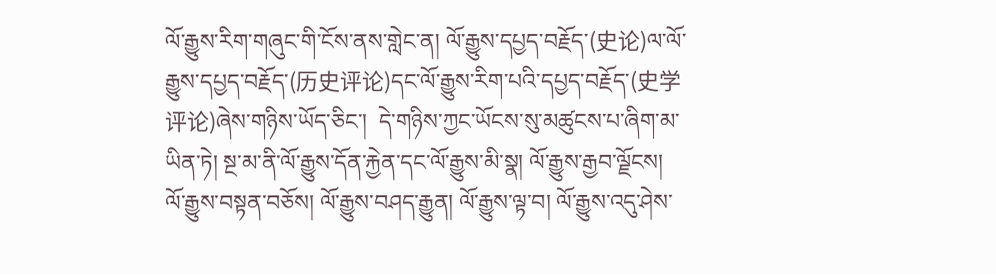ལོ་རྒྱུས་རིག་གཞུང་གི་ངོས་ནས་གླེང་ན། ལོ་རྒྱུས་དཔྱད་བརྗོད་(史论)ལ་ལོ་རྒྱུས་དཔྱད་བརྗོད་(历史评论)དང་ལོ་རྒྱུས་རིག་པའི་དཔྱད་བརྗོད་(史学评论)ཞེས་གཉིས་ཡོད་ཅིང་།  དེ་གཉིས་ཀྱང་ཡོངས་སུ་མཚུངས་པ་ཞིག་མ་ཡིན་ཏེ། སྔ་མ་ནི་ལོ་རྒྱུས་དོན་རྐྱེན་དང་ལོ་རྒྱུས་མི་སྣ། ལོ་རྒྱུས་རྒྱབ་ལྗོངས། ལོ་རྒྱུས་བསྟན་བཅོས། ལོ་རྒྱུས་བཤད་རྒྱུན། ལོ་རྒྱུས་ལྟ་བ། ལོ་རྒྱུས་འདུ་ཤེས་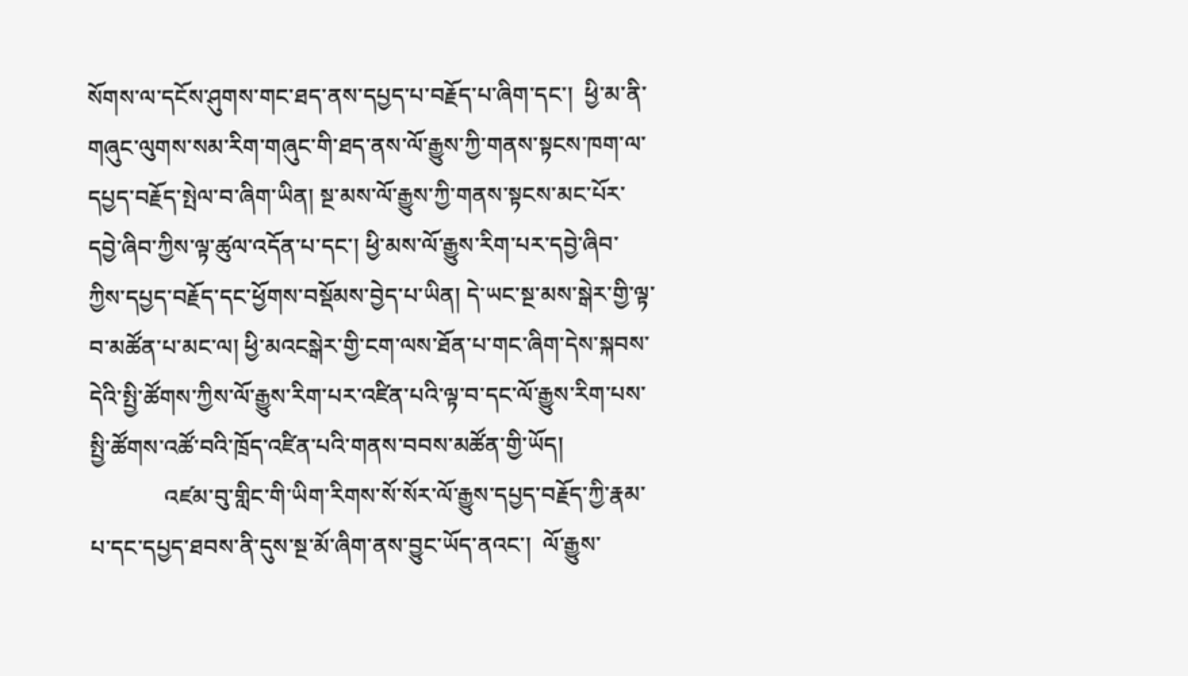སོགས་ལ་དངོས་ཤུགས་གང་ཐད་ནས་དཔྱད་པ་བརྗོད་པ་ཞིག་དང་།  ཕྱི་མ་ནི་གཞུང་ལུགས་སམ་རིག་གཞུང་གི་ཐད་ནས་ལོ་རྒྱུས་ཀྱི་གནས་སྟངས་ཁག་ལ་དཔྱད་བརྗོད་སྤེལ་བ་ཞིག་ཡིན། སྔ་མས་ལོ་རྒྱུས་ཀྱི་གནས་སྟངས་མང་པོར་དབྱེ་ཞིབ་ཀྱིས་ལྟ་ཚུལ་འདོན་པ་དང་། ཕྱི་མས་ལོ་རྒྱུས་རིག་པར་དབྱེ་ཞིབ་ཀྱིས་དཔྱད་བརྗོད་དང་ཕྱོགས་བསྡོམས་བྱེད་པ་ཡིན། དེ་ཡང་སྔ་མས་སྒེར་གྱི་ལྟ་བ་མཚོན་པ་མང་ལ། ཕྱི་མའངསྒེར་གྱི་ངག་ལས་ཐོན་པ་གང་ཞིག་དེས་སྐབས་དེའི་སྤྱི་ཚོགས་ཀྱིས་ལོ་རྒྱུས་རིག་པར་འཛིན་པའི་ལྟ་བ་དང་ལོ་རྒྱུས་རིག་པས་སྤྱི་ཚོགས་འཚོ་བའི་ཁྲོད་འཛིན་པའི་གནས་བབས་མཚོན་གྱི་ཡོད།
             འཛམ་བུ་གླིང་གི་ཡིག་རིགས་སོ་སོར་ལོ་རྒྱུས་དཔྱད་བརྗོད་ཀྱི་རྣམ་པ་དང་དཔྱད་ཐབས་ནི་དུས་སྔ་མོ་ཞིག་ནས་བྱུང་ཡོད་ནའང་།  ལོ་རྒྱུས་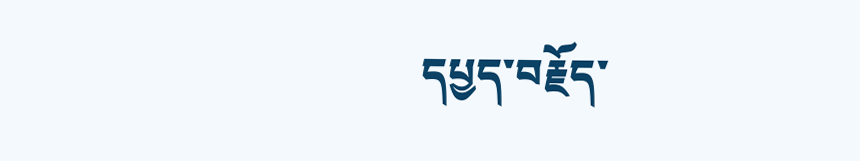དཔྱད་བརྗོད་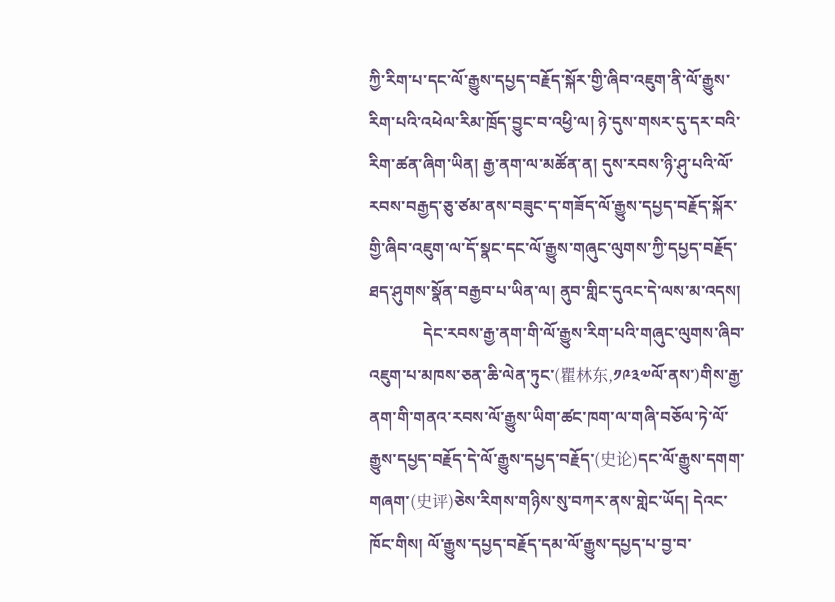ཀྱི་རིག་པ་དང་ལོ་རྒྱུས་དཔྱད་བརྗོད་སྐོར་གྱི་ཞིབ་འཇུག་ནི་ལོ་རྒྱུས་རིག་པའི་འཕེལ་རིམ་ཁྲོད་བྱུང་བ་འཕྱི་ལ། ཉེ་དུས་གསར་དུ་དར་བའི་རིག་ཚན་ཞིག་ཡིན། རྒྱ་ནག་ལ་མཚོན་ན། དུས་རབས་ཉི་ཤུ་པའི་ལོ་རབས་བརྒྱད་ཅུ་ཙམ་ནས་བཟུང་ད་གཟོད་ལོ་རྒྱུས་དཔྱད་བརྗོད་སྐོར་གྱི་ཞིབ་འཇུག་ལ་དོ་སྣང་དང་ལོ་རྒྱུས་གཞུང་ལུགས་ཀྱི་དཔྱད་བརྗོད་ཐད་ཤུགས་སྣོན་བརྒྱབ་པ་ཡིན་ལ། ནུབ་གླིང་དུའང་དེ་ལས་མ་འདས།
             དེང་རབས་རྒྱ་ནག་གི་ལོ་རྒྱུས་རིག་པའི་གཞུང་ལུགས་ཞིབ་འཇུག་པ་མཁས་ཅན་ཆི་ལེན་ཏུང་(瞿林东,༡༩༣༧ལོ་ནས་)གིས་རྒྱ་ནག་གི་གནའ་རབས་ལོ་རྒྱུས་ཡིག་ཚང་ཁག་ལ་གཞི་བཅོལ་ཏེ་ལོ་རྒྱུས་དཔྱད་བརྗོད་དེ་ལོ་རྒྱུས་དཔྱད་བརྗོད་(史论)དང་ལོ་རྒྱུས་དགག་གཞག་(史评)ཅེས་རིགས་གཉིས་སུ་བཀར་ནས་གླེང་ཡོད། དེའང་ཁོང་གིས། ལོ་རྒྱུས་དཔྱད་བརྗོད་དམ་ལོ་རྒྱུས་དཔྱད་པ་བྱ་བ་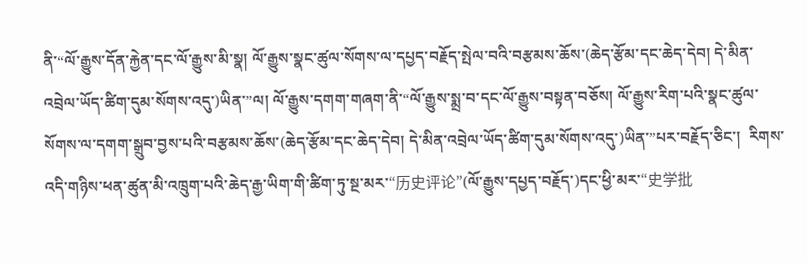ནི་“ལོ་རྒྱུས་དོན་རྐྱེན་དང་ལོ་རྒྱུས་མི་སྣ། ལོ་རྒྱུས་སྣང་ཚུལ་སོགས་ལ་དཔྱད་བརྗོད་སྤེལ་བའི་བརྩམས་ཆོས་(ཆེད་རྩོམ་དང་ཆེད་དེབ། དེ་མིན་འབྲེལ་ཡོད་ཚིག་དུམ་སོགས་འདུ་)ཡིན་”ལ། ལོ་རྒྱུས་དགག་གཞག་ནི་“ལོ་རྒྱུས་སྨྲ་བ་དང་ལོ་རྒྱུས་བསྟན་བཅོས། ལོ་རྒྱུས་རིག་པའི་སྣང་ཚུལ་སོགས་ལ་དགག་སྒྲུབ་བྱས་པའི་བརྩམས་ཆོས་(ཆེད་རྩོམ་དང་ཆེད་དེབ། དེ་མིན་འབྲེལ་ཡོད་ཚིག་དུམ་སོགས་འདུ་)ཡིན་”པར་བརྗོད་ཅིང་།  རིགས་འདི་གཉིས་ཕན་ཚུན་མི་འཁྲུག་པའི་ཆེད་རྒྱ་ཡིག་གི་ཚིག་ཏུ་སྔ་མར་“历史评论”(ལོ་རྒྱུས་དཔྱད་བརྗོད་)དང་ཕྱི་མར་“史学批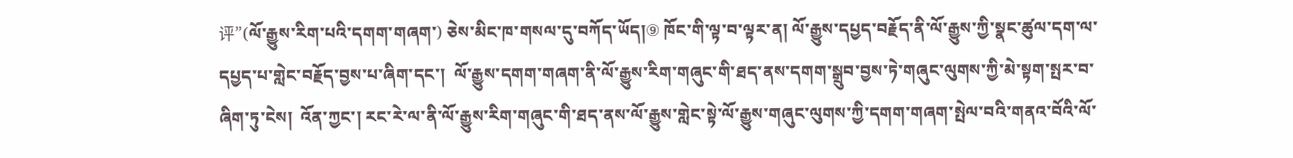评”(ལོ་རྒྱུས་རིག་པའི་དགག་གཞག་) ཅེས་མིང་ཁ་གསལ་དུ་བཀོད་ཡོད།⑨ ཁོང་གི་ལྟ་བ་ལྟར་ན། ལོ་རྒྱུས་དཔྱད་བརྗོད་ནི་ལོ་རྒྱུས་ཀྱི་སྣང་ཚུལ་དག་ལ་དཔྱད་པ་གླེང་བརྗོད་བྱས་པ་ཞིག་དང་།  ལོ་རྒྱུས་དགག་གཞག་ནི་ལོ་རྒྱུས་རིག་གཞུང་གི་ཐད་ནས་དགག་སྒྲུབ་བྱས་ཏེ་གཞུང་ལུགས་ཀྱི་མེ་སྟག་སྤར་བ་ཞིག་ཏུ་ངེས།  འོན་ཀྱང་། རང་རེ་ལ་ནི་ལོ་རྒྱུས་རིག་གཞུང་གི་ཐད་ནས་ལོ་རྒྱུས་གླེང་སྟེ་ལོ་རྒྱུས་གཞུང་ལུགས་ཀྱི་དགག་གཞག་སྤེལ་བའི་གནའ་བོའི་ལོ་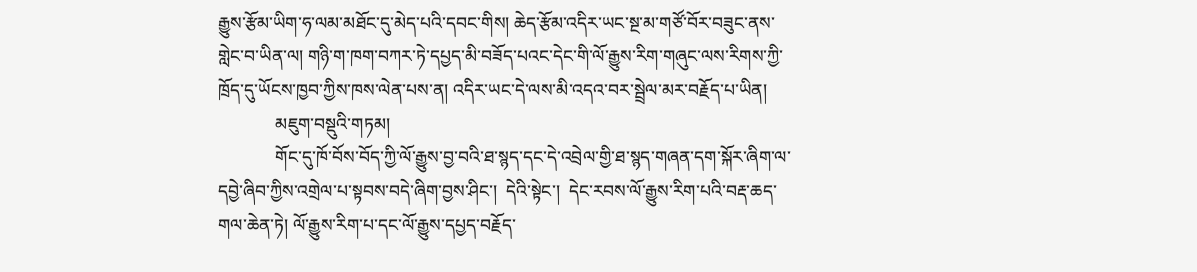རྒྱུས་རྩོམ་ཡིག་ཧ་ལམ་མཐོང་དུ་མེད་པའི་དབང་གིས། ཆེད་རྩོམ་འདིར་ཡང་སྔ་མ་གཙོ་བོར་བཟུང་ནས་གླེང་བ་ཡིན་ལ། གཉི་ག་ཁག་བཀར་ཏེ་དཔྱད་མི་བཟོད་པའང་དེང་གི་ལོ་རྒྱུས་རིག་གཞུང་ལས་རིགས་ཀྱི་ཁྲོད་དུ་ཡོངས་ཁྱབ་ཀྱིས་ཁས་ལེན་པས་ན། འདིར་ཡང་དེ་ལས་མི་འདའ་བར་སྦྲེལ་མར་བརྗོད་པ་ཡིན།
             མཇུག་བསྡུའི་གཏམ།
             གོང་དུ་ཁོ་བོས་བོད་ཀྱི་ལོ་རྒྱུས་བྱ་བའི་ཐ་སྙད་དང་དེ་འབྲེལ་གྱི་ཐ་སྙད་གཞན་དག་སྐོར་ཞིག་ལ་དབྱེ་ཞིབ་ཀྱིས་འགྲེལ་པ་སྟབས་བདེ་ཞིག་བྱས་ཤིང་།  དེའི་སྟེང་།  དེང་རབས་ལོ་རྒྱུས་རིག་པའི་བརྡ་ཆད་གལ་ཆེན་ཏེ། ལོ་རྒྱུས་རིག་པ་དང་ལོ་རྒྱུས་དཔྱད་བརྗོད་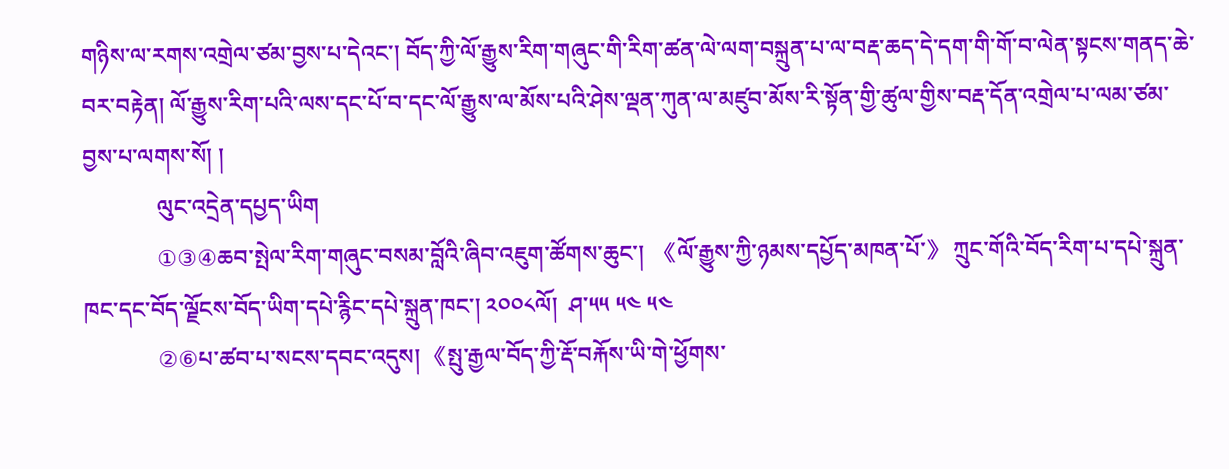གཉིས་ལ་རགས་འགྲེལ་ཙམ་བྱས་པ་དེའང་། བོད་ཀྱི་ལོ་རྒྱུས་རིག་གཞུང་གི་རིག་ཚན་ལེ་ལག་བསྐྲུན་པ་ལ་བརྡ་ཆད་དེ་དག་གི་གོ་བ་ལེན་སྟངས་གནད་ཆེ་བར་བརྟེན། ལོ་རྒྱུས་རིག་པའི་ལས་དང་པོ་བ་དང་ལོ་རྒྱུས་ལ་མོས་པའི་ཤེས་ལྡན་ཀུན་ལ་མཛུབ་མོས་རི་སྟོན་གྱི་ཚུལ་གྱིས་བརྡ་དོན་འགྲེལ་པ་ལམ་ཙམ་བྱས་པ་ལགས་སོ། །
             ལུང་འདྲེན་དཔྱད་ཡིག
             ①③④ཆབ་སྤེལ་རིག་གཞུང་བསམ་བློའི་ཞིབ་འཇུག་ཚོགས་ཆུང་།  《ལོ་རྒྱུས་ཀྱི་ཉམས་དཔྱོད་མཁན་པོ་》 ཀྲུང་གོའི་བོད་རིག་པ་དཔེ་སྐྲུན་ཁང་དང་བོད་ལྗོངས་བོད་ཡིག་དཔེ་རྙིང་དཔེ་སྐྲུན་ཁང་། ༢༠༠༨ལོ།  ཤ་༥༥ ༥༤ ༥༤
             ②⑥པ་ཚབ་པ་སངས་དབང་འདུས། 《སྤུ་རྒྱལ་བོད་ཀྱི་རྡོ་བརྐོས་ཡི་གེ་ཕྱོགས་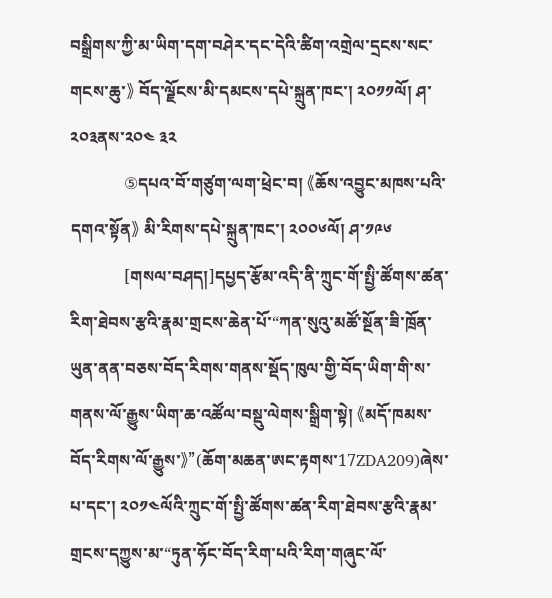བསྒྲིགས་ཀྱི་མ་ཡིག་དག་བཤེར་དང་དེའི་ཚིག་འགྲེལ་དྲངས་སང་གངས་ཆུ་》 བོད་ལྗོངས་མི་དམངས་དཔེ་སྐྲུན་ཁང་། ༢༠༡༡ལོ། ཤ་༢༠༣ནས་༢༠༤ ༣༢
             ⑤དཔའ་བོ་གཙུག་ལག་ཕྲེང་བ། 《ཆོས་འབྱུང་མཁས་པའི་དགའ་སྟོན》 མི་རིགས་དཔེ་སྐྲུན་ཁང་། ༢༠༠༦ལོ། ཤ་༡༩༦
             [གསལ་བཤད།]དཔྱད་རྩོམ་འདི་ནི་ཀྲུང་གོ་སྤྱི་ཚོགས་ཚན་རིག་ཐེབས་རྩའི་རྣམ་གྲངས་ཆེན་པོ་“ཀན་སུའུ་མཚོ་སྔོན་ཟི་ཁྲོན་ཡུན་ནན་བཅས་བོད་རིགས་གནས་སྡོད་ཁུལ་གྱི་བོད་ཡིག་གི་ས་གནས་ལོ་རྒྱུས་ཡིག་ཆ་འཚོལ་བསྡུ་ལེགས་སྒྲིག་སྟེ། 《མདོ་ཁམས་བོད་རིགས་ལོ་རྒྱུས་》”(ཆོག་མཆན་ཨང་རྟགས་17ZDA209)ཞེས་པ་དང་། ༢༠༡༤ལོའི་ཀྲུང་གོ་སྤྱི་ཚོགས་ཚན་རིག་ཐེབས་རྩའི་རྣམ་གྲངས་དཀྱུས་མ་“ཏུན་ཧོང་བོད་རིག་པའི་རིག་གཞུང་ལོ་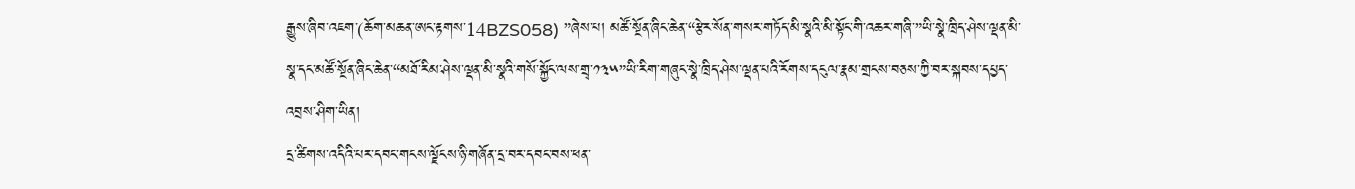རྒྱུས་ཞིབ་འཇག་(ཆོག་མཆན་ཨང་རྟགས་14BZS058) ”ཞེས་པ། མཚོ་སྔོན་ཞིང་ཆེན་“རྩེར་སོན་གསར་གཏོད་མི་སྣའི་མི་སྟོང་གི་འཆར་གཞི་”ཡི་སྣེ་ཁྲིད་ཤེས་ལྡན་མི་སྣ་དང་མཚོ་སྔོན་ཞིང་ཆེན་“མཐོ་རིམ་ཤེས་ལྡན་མི་སྣའི་གསོ་སྐྱོང་ལས་གྲྭ་༡༣༥”ཡི་རིག་གཞུང་སྣེ་ཁྲིད་ཤེས་ལྡན་པའི་རོགས་དངུལ་རྣམ་གྲངས་བཅས་ཀྱི་བར་སྐབས་དཔྱད་འབྲས་ཤིག་ཡིན།
དྲ་ཚིགས་འདིའི་པར་དབང་གངས་ལྗོངས་ཉི་གཞོན་དྲ་བར་དབང་བས་ཕན་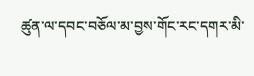ཚུན་ལ་དབང་བཅོལ་མ་བྱས་གོང་རང་དགར་མི་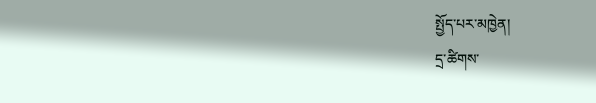སྤྱོད་པར་མཁྱེན།
དྲ་ཚིགས་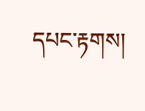དཔང་རྟགས།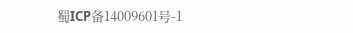蜀ICP备14009601号-1